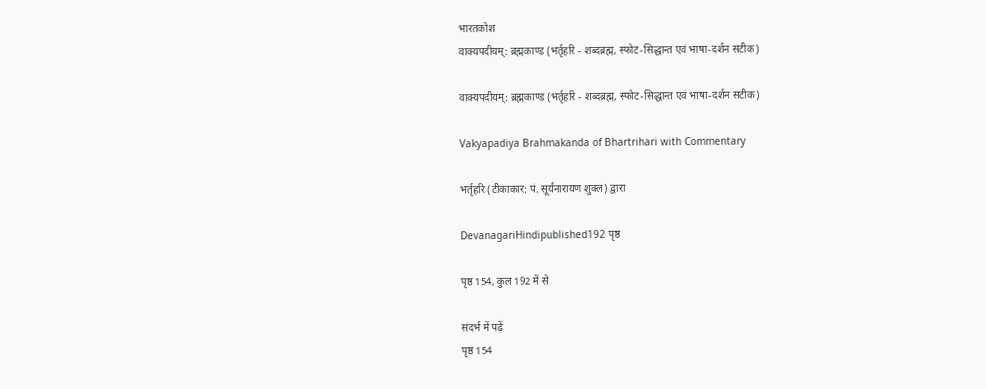भारतकोश
वाक्यपदीयम्: ब्रह्मकाण्ड (भर्तृहरि - शब्दब्रह्म, स्फोट-सिद्धान्त एवं भाषा-दर्शन सटीक)

वाक्यपदीयम्: ब्रह्मकाण्ड (भर्तृहरि - शब्दब्रह्म, स्फोट-सिद्धान्त एवं भाषा-दर्शन सटीक)

Vakyapadiya Brahmakanda of Bhartrihari with Commentary

भर्तृहरि (टीकाकार: पं. सूर्यनारायण शुक्ल) द्वारा

DevanagariHindipublished192 पृष्ठ

पृष्ठ 154, कुल 192 में से

संदर्भ में पढ़ें
पृष्ठ 154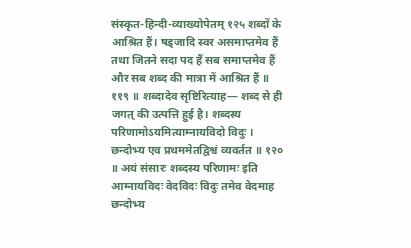संस्कृत-हिन्दी-व्याख्योपेतम् १२५ शब्दों के आश्रित हैं। षड्जादि स्वर असमाप्तमेव हैं तथा जितने सदा पद हैं सब समाप्तमेव हैं और सब शब्द की मात्रा में आश्रित हैं ॥ ११९ ॥ शब्दादेव सृष्टिरित्याह— शब्द से ही जगत् की उत्पत्ति हुई है। शब्दस्य परिणामोऽयमित्याम्नायविदो विदुः । छन्दोभ्य एव प्रथममेतद्विश्वं व्यवर्तत ॥ १२० ॥ अयं संसारः शब्दस्य परिणामः इति आम्नायविदः वेदविदः विदुः तमेव वेदमाह छन्दोभ्य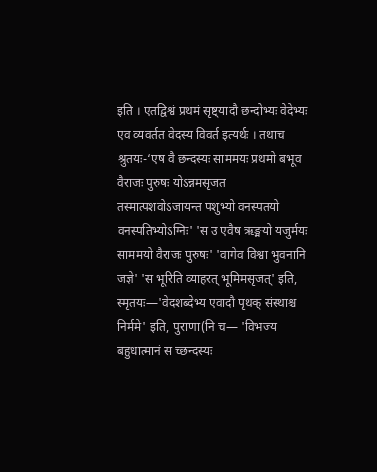इति । एतद्विश्वं प्रथमं सृष्ट्यादौ छन्दोभ्यः वेदेभ्यः एव व्यवर्तत वेदस्य विवर्त इत्यर्थः । तथाच श्रुतयः-‘एष वै छन्दस्यः साममयः प्रथमो बभूव वैराजः पुरुषः योऽन्नमसृजत तस्मात्पशवोऽजायन्त पशुभ्यो वनस्पतयो वनस्पतिभ्योऽग्निः' 'स उ एवैष ऋङ्मयो यजुर्मयः साममयो वैराजः पुरुषः' 'वागेव विश्वा भुवनानि जज्ञे' 'स भूरिति व्याहरत् भूमिमसृजत्' इति, स्मृतयः—'वेदशब्देभ्य एवादौ पृथक् संस्थाश्च निर्ममे' इति, पुराणा(नि च— 'विभज्य बहुधात्मानं स च्छन्दस्यः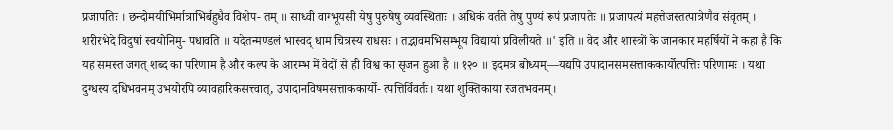प्रजापतिः । छन्दोमयीभिर्मात्राभिर्बहुधैव विशेप- तम् ॥ साध्वी वाग्भूयसी येषु पुरुषेषु व्यवस्थिताः । अधिकं वर्तते तेषु पुण्यं रूपं प्रजापतेः ॥ प्रजापत्यं महत्तेजस्तत्पात्रेणैव संवृतम् । शरीरभेदे विदुषां स्वयोनिमु- पधावति ॥ यदेतन्मण्डलं भास्वद् धाम चित्रस्य राधसः । तद्भावमभिसम्भूय विद्यायां प्रविलीयते ॥' इति ॥ वेद और शास्त्रों के जानकार महर्षियों ने कहा है कि यह समस्त जगत् शब्द का परिणाम है और कल्प के आरम्भ में वेदों से ही विश्व का सृजन हुआ है ॥ १२० ॥ इदमत्र बोध्यम्—यद्यपि उपादानसमसत्ताककार्योत्पत्तिः परिणामः । यथा दुग्धस्य दधिभवनम् उभयोरपि व्यावहारिकसत्त्वात्, उपादानविषमसत्ताककार्यो- त्पत्तिर्विवर्तः। यथा शुक्तिकाया रजतभवनम्।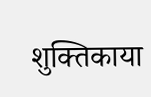शुक्तिकाया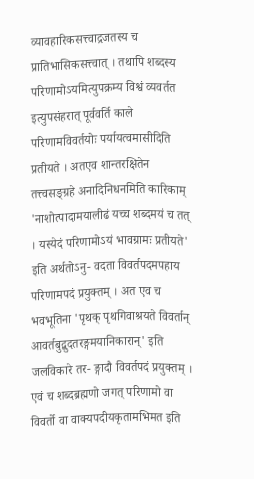व्यावहारिकसत्त्वाद्रजतस्य च प्रातिभासिकसत्त्वात् । तथापि शब्दस्य परिणामोऽयमित्युपक्रम्य विश्वं व्यवर्तत इत्युपसंहरात् पूर्ववर्ति काले परिणामविवर्तयोः पर्यायत्वमासीदिति प्रतीयते । अतएव शान्तरक्षितेन तत्त्वसङ्ग्रहे अनादिनिधनमिति कारिकाम् 'नाशोत्पादामयालीढं यच्च शब्दमयं च तत् । यस्येदं परिणामोऽयं भावग्रामः प्रतीयते' इति अर्थतोऽनु- वदता विवर्तपदमपहाय परिणामपदं प्रयुक्तम् । अत एव च भवभूतिना 'पृथक् पृथगिवाश्रयते विवर्तान् आवर्तबुद्बुदतरङ्गमयानिकारान्' इति जलविकारे तर- ङ्गादौ विवर्तपदं प्रयुक्तम् । एवं च शब्दब्रह्मणो जगत् परिणामो वा विवर्तो वा वाक्यपदीयकृतामभिमत इति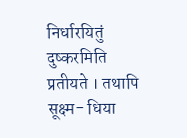निर्धारयितुं दुष्करमिति प्रतीयते । तथापि सूक्ष्म- धिया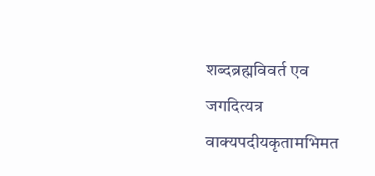शब्दब्रह्मविवर्त एव जगदित्यत्र वाक्यपदीयकृतामभिमत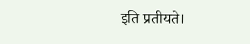इति प्रतीयते।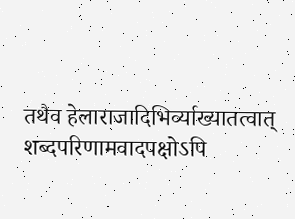तथैव हेलाराजादिभिर्व्याख्यातत्वात् शब्दपरिणामवादपक्षोऽपि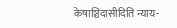केषाञ्चिदासीदिति न्याय-